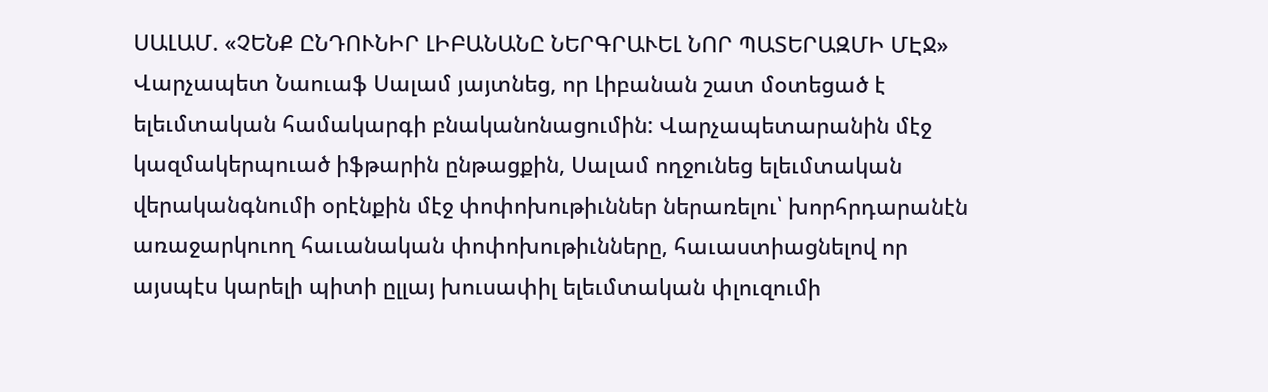ՍԱԼԱՄ. «ՉԵՆՔ ԸՆԴՈՒՆԻՐ ԼԻԲԱՆԱՆԸ ՆԵՐԳՐԱՒԵԼ ՆՈՐ ՊԱՏԵՐԱԶՄԻ ՄԷՋ»
Վարչապետ Նաուաֆ Սալամ յայտնեց, որ Լիբանան շատ մօտեցած է ելեւմտական համակարգի բնականոնացումին: Վարչապետարանին մէջ կազմակերպուած իֆթարին ընթացքին, Սալամ ողջունեց ելեւմտական վերականգնումի օրէնքին մէջ փոփոխութիւններ ներառելու՝ խորհրդարանէն առաջարկուող հաւանական փոփոխութիւնները, հաւաստիացնելով որ այսպէս կարելի պիտի ըլլայ խուսափիլ ելեւմտական փլուզումի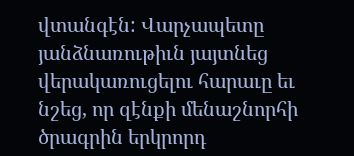վտանգէն: Վարչապետը յանձնառութիւն յայտնեց վերակառուցելու հարաւը եւ նշեց, որ զէնքի մենաշնորհի ծրագրին երկրորդ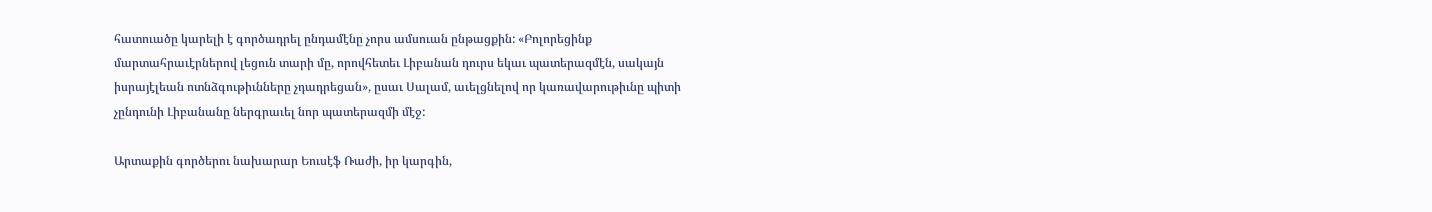հատուածը կարելի է գործադրել ընդամէնը չորս ամսուան ընթացքին: «Բոլորեցինք մարտահրաւէրներով լեցուն տարի մը, որովհետեւ Լիբանան դուրս եկաւ պատերազմէն, սակայն իսրայէլեան ոտնձգութիւնները չդադրեցան», ըսաւ Սալամ, աւելցնելով որ կառավարութիւնը պիտի չընդունի Լիբանանը ներգրաւել նոր պատերազմի մէջ:

Արտաքին գործերու նախարար Եուսէֆ Ռաժի, իր կարգին,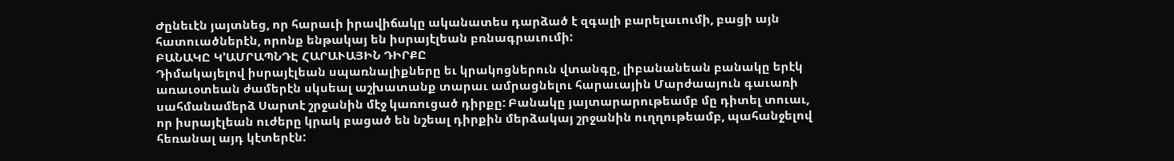Ժընեւէն յայտնեց, որ հարաւի իրավիճակը ականատես դարձած է զգալի բարելաւումի, բացի այն հատուածներէն, որոնք ենթակայ են իսրայէլեան բռնագրաւումի:
ԲԱՆԱԿԸ Կ’ԱՄՐԱՊՆԴԷ ՀԱՐԱՒԱՅԻՆ ԴԻՐՔԸ
Դիմակայելով իսրայէլեան սպառնալիքները եւ կրակոցներուն վտանգը, լիբանանեան բանակը երէկ առաւօտեան ժամերէն սկսեալ աշխատանք տարաւ ամրացնելու հարաւային Մարժաայուն գաւառի սահմանամերձ Սարտէ շրջանին մէջ կառուցած դիրքը: Բանակը յայտարարութեամբ մը դիտել տուաւ, որ իսրայէլեան ուժերը կրակ բացած են նշեալ դիրքին մերձակայ շրջանին ուղղութեամբ, պահանջելով հեռանալ այդ կէտերէն: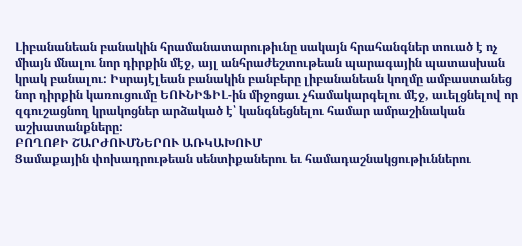Լիբանանեան բանակին հրամանատարութիւնը սակայն հրահանգներ տուած է ոչ միայն մնալու նոր դիրքին մէջ, այլ անհրաժեշտութեան պարագային պատասխան կրակ բանալու: Իսրայէլեան բանակին բանբերը լիբանանեան կողմը ամբաստանեց նոր դիրքին կառուցումը ԵՈՒՆԻՖԻԼ-ին միջոցաւ չհամակարգելու մէջ, աւելցնելով որ զգուշացնող կրակոցներ արձակած է՝ կանգնեցնելու համար ամրաշինական աշխատանքները:
ԲՈՂՈՔԻ ՇԱՐԺՈՒՄՆԵՐՈՒ ԱՌԿԱԽՈՒՄ
Ցամաքային փոխադրութեան սենտիքաներու եւ համադաշնակցութիւններու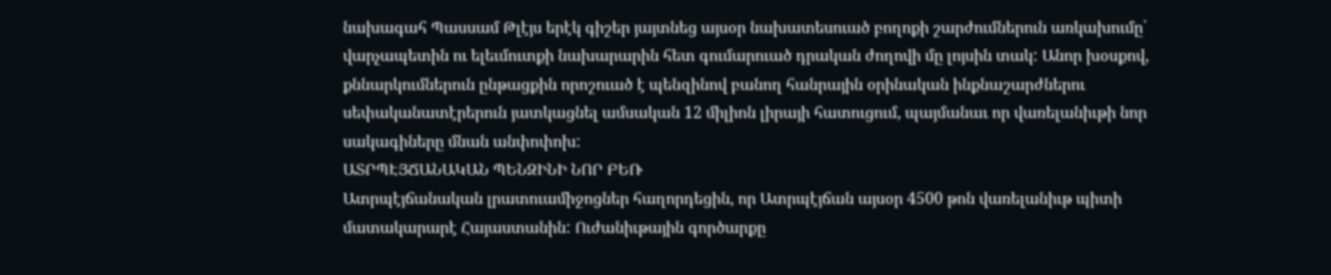նախագահ Պասսամ Թլէյս երէկ գիշեր յայտնեց այսօր նախատեսուած բողոքի շարժումներուն առկախումը՝ վարչապետին ու ելեւմուտքի նախարարին հետ գումարուած դրական ժողովի մը լոյսին տակ: Անոր խօսքով, քննարկումներուն ընթացքին որոշուած է պենզինով բանող հանրային օրինական ինքնաշարժներու սեփականատէրերուն յատկացնել ամսական 12 միլիոն լիրայի հատուցում, պայմանաւ որ վառելանիւթի նոր սակագիները մնան անփոփոխ:
ԱՏՐՊԷՅՃԱՆԱԿԱՆ ՊԵՆԶԻՆԻ ՆՈՐ ԲԵՌ
Ատրպէյճանական լրատուամիջոցներ հաղորդեցին, որ Ատրպէյճան այսօր 4500 թոն վառելանիւթ պիտի մատակարարէ Հայաստանին: Ուժանիւթային գործարքը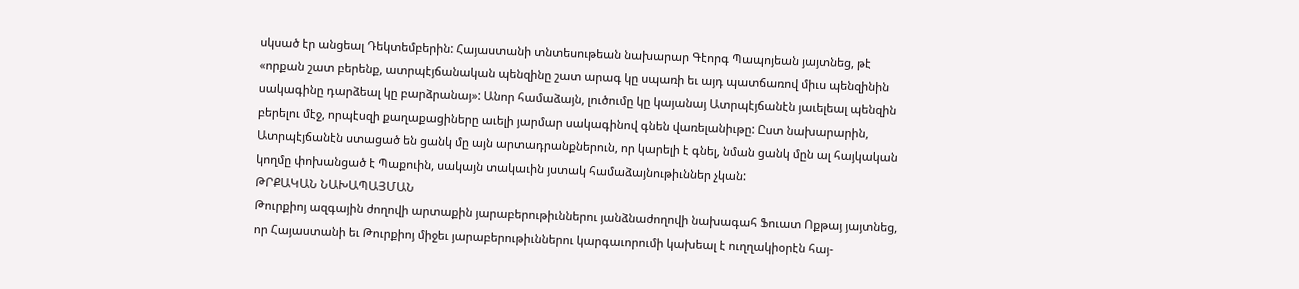սկսած էր անցեալ Դեկտեմբերին: Հայաստանի տնտեսութեան նախարար Գէորգ Պապոյեան յայտնեց, թէ «որքան շատ բերենք, ատրպէյճանական պենզինը շատ արագ կը սպառի եւ այդ պատճառով միւս պենզինին սակագինը դարձեալ կը բարձրանայ»: Անոր համաձայն, լուծումը կը կայանայ Ատրպէյճանէն յաւելեալ պենզին բերելու մէջ, որպէսզի քաղաքացիները աւելի յարմար սակագինով գնեն վառելանիւթը: Ըստ նախարարին, Ատրպէյճանէն ստացած են ցանկ մը այն արտադրանքներուն, որ կարելի է գնել, նման ցանկ մըն ալ հայկական կողմը փոխանցած է Պաքուին, սակայն տակաւին յստակ համաձայնութիւններ չկան:
ԹՐՔԱԿԱՆ ՆԱԽԱՊԱՅՄԱՆ
Թուրքիոյ ազգային ժողովի արտաքին յարաբերութիւններու յանձնաժողովի նախագահ Ֆուատ Ոքթայ յայտնեց, որ Հայաստանի եւ Թուրքիոյ միջեւ յարաբերութիւններու կարգաւորումի կախեալ է ուղղակիօրէն հայ-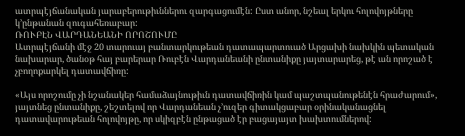ատրպէյճանական յարաբերութիւններու զարգացումէն: Ըստ անոր, նշեալ երկու հոլովոյթները կ’ընթանան զուգահեռաբար:
ՌՈՒԲԷՆ ՎԱՐԴԱՆԵԱՆԻ ՈՐՈՇՈՒՄԸ
Ատրպէյճանի մէջ 20 տարուայ բանտարկութեան դատապարտուած Արցախի նախկին պետական նախարար, ծանօթ հայ բարերար Ռուբէն Վարդանեանի ընտանիքը յայտարարեց, թէ ան որոշած է չբողոքարկել դատավճիռը:

«Այս որոշումը չի նշանակեր համաձայնութիւն դատավճիռին կամ պաշտպանութենէն հրաժարում», յայտնեց ընտանիքը, շեշտելով որ Վարդանեան չ’ուզեր գիտակցաբար օրինականացնել դատավարութեան հոլովոյթը, որ սկիզբէն ընթացած էր բացայայտ խախտումներով: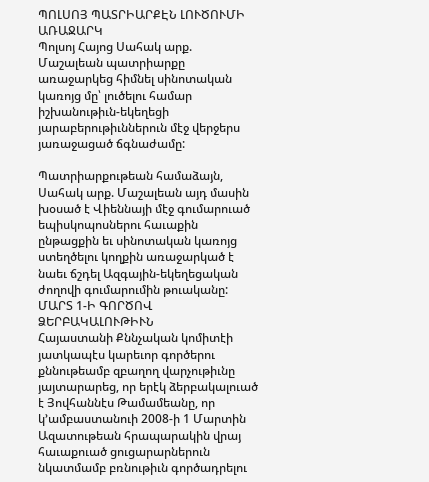ՊՈԼՍՈՅ ՊԱՏՐԻԱՐՔԷՆ ԼՈՒԾՈՒՄԻ ԱՌԱՋԱՐԿ
Պոլսոյ Հայոց Սահակ արք. Մաշալեան պատրիարքը առաջարկեց հիմնել սինոտական կառոյց մը՝ լուծելու համար իշխանութիւն-եկեղեցի յարաբերութիւններուն մէջ վերջերս յառաջացած ճգնաժամը:

Պատրիարքութեան համաձայն, Սահակ արք. Մաշալեան այդ մասին խօսած է Վիեննայի մէջ գումարուած եպիսկոպոսներու հաւաքին ընթացքին եւ սինոտական կառոյց ստեղծելու կողքին առաջարկած է նաեւ ճշդել Ազգային-եկեղեցական ժողովի գումարումին թուականը:
ՄԱՐՏ 1-Ի ԳՈՐԾՈՎ ՁԵՐԲԱԿԱԼՈՒԹԻՒՆ
Հայաստանի Քննչական կոմիտէի յատկապէս կարեւոր գործերու քննութեամբ զբաղող վարչութիւնը յայտարարեց, որ երէկ ձերբակալուած է Յովհաննէս Թամամեանը, որ կ’ամբաստանուի 2008-ի 1 Մարտին Ազատութեան հրապարակին վրայ հաւաքուած ցուցարարներուն նկատմամբ բռնութիւն գործադրելու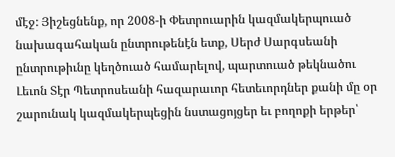մէջ: Յիշեցնենք, որ 2008-ի Փետրուարին կազմակերպուած նախագահական ընտրութենէն ետք, Սերժ Սարգսեանի ընտրութիւնը կեղծուած համարելով, պարտուած թեկնածու Լեւոն Տէր Պետրոսեանի հազարաւոր հետեւորդներ քանի մը օր շարունակ կազմակերպեցին նստացոյցեր եւ բողոքի երթեր՝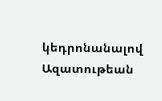կեդրոնանալով Ազատութեան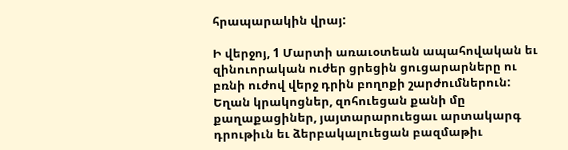հրապարակին վրայ:

Ի վերջոյ, 1 Մարտի առաւօտեան ապահովական եւ զինուորական ուժեր ցրեցին ցուցարարները ու բռնի ուժով վերջ դրին բողոքի շարժումներուն: Եղան կրակոցներ, զոհուեցան քանի մը քաղաքացիներ, յայտարարուեցաւ արտակարգ դրութիւն եւ ձերբակալուեցան բազմաթիւ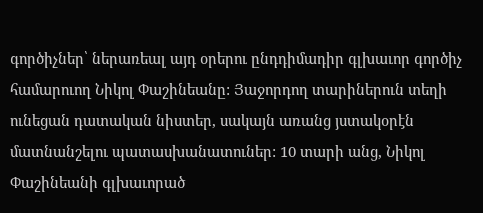գործիչներ՝ ներառեալ այդ օրերու ընդդիմադիր գլխաւոր գործիչ համարուող Նիկոլ Փաշինեանը: Յաջորդող տարիներուն տեղի ունեցան դատական նիստեր, սակայն առանց յստակօրէն մատնանշելու պատասխանատուներ: 10 տարի անց, Նիկոլ Փաշինեանի գլխաւորած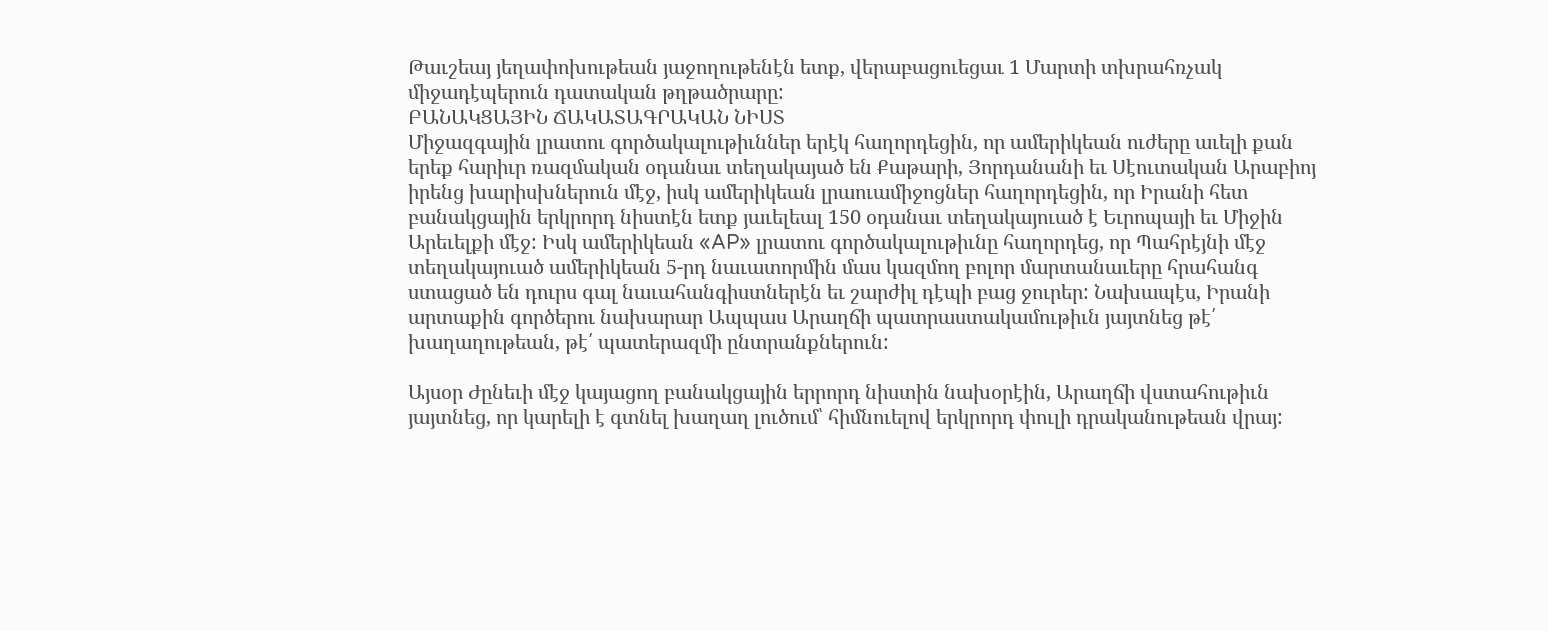Թաւշեայ յեղափոխութեան յաջողութենէն ետք, վերաբացուեցաւ 1 Մարտի տխրահռչակ միջադէպերուն դատական թղթածրարը:
ԲԱՆԱԿՑԱՅԻՆ ՃԱԿԱՏԱԳՐԱԿԱՆ ՆԻՍՏ
Միջազգային լրատու գործակալութիւններ երէկ հաղորդեցին, որ ամերիկեան ուժերը աւելի քան երեք հարիւր ռազմական օդանաւ տեղակայած են Քաթարի, Յորդանանի եւ Սէուտական Արաբիոյ իրենց խարիսխներուն մէջ, իսկ ամերիկեան լրաուամիջոցներ հաղորդեցին, որ Իրանի հետ բանակցային երկրորդ նիստէն ետք յաւելեալ 150 օդանաւ տեղակայուած է Եւրոպայի եւ Միջին Արեւելքի մէջ: Իսկ ամերիկեան «AP» լրատու գործակալութիւնը հաղորդեց, որ Պահրէյնի մէջ տեղակայուած ամերիկեան 5-րդ նաւատորմին մաս կազմող բոլոր մարտանաւերը հրահանգ ստացած են դուրս գալ նաւահանգիստներէն եւ շարժիլ դէպի բաց ջուրեր: Նախապէս, Իրանի արտաքին գործերու նախարար Ապպաս Արաղճի պատրաստակամութիւն յայտնեց թէ՛ խաղաղութեան, թէ՛ պատերազմի ընտրանքներուն:

Այսօր Ժընեւի մէջ կայացող բանակցային երրորդ նիստին նախօրէին, Արաղճի վստահութիւն յայտնեց, որ կարելի է գտնել խաղաղ լուծում՝ հիմնուելով երկրորդ փուլի դրականութեան վրայ: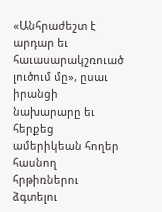«Անհրաժեշտ է արդար եւ հաւասարակշռուած լուծում մը», ըսաւ իրանցի նախարարը եւ հերքեց ամերիկեան հողեր հասնող հրթիռներու ձգտելու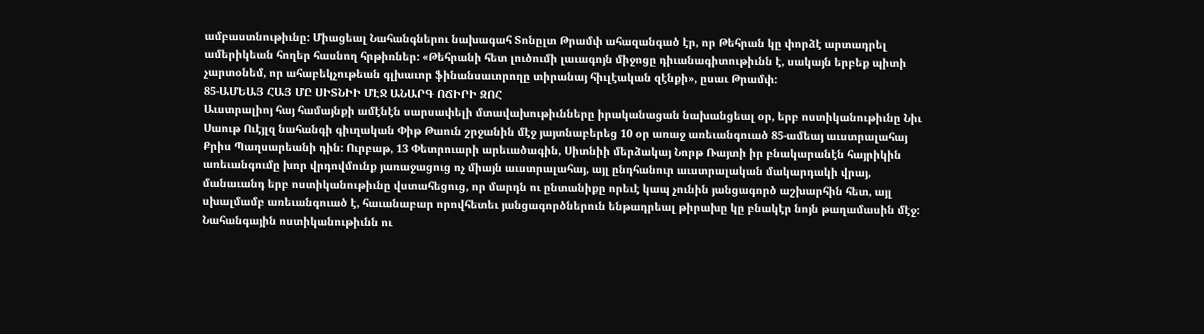ամբաստնութիւնը: Միացեալ Նահանգներու նախագահ Տոնըլտ Թրամփ ահազանգած էր, որ Թեհրան կը փորձէ արտադրել ամերիկեան հողեր հասնող հրթիռներ: «Թեհրանի հետ լուծումի լաւագոյն միջոցը դիւանագիտութիւնն է, սակայն երբեք պիտի չարտօնեմ, որ ահաբեկչութեան գլխաւոր ֆինանսաւորողը տիրանայ հիւլէական զէնքի», ըսաւ Թրամփ:
85-ԱՄԵԱՅ ՀԱՅ ՄԸ ՍԻՏՆԻԻ ՄԷՋ ԱՆԱՐԳ ՈՃԻՐԻ ԶՈՀ
Աւստրալիոյ հայ համայնքի ամէնէն սարսափելի մտավախութիւնները իրականացան նախանցեալ օր, երբ ոստիկանութիւնը Նիւ Սաութ Ուէյլզ նահանգի գիւղական Փիթ Թաուն շրջանին մէջ յայտնաբերեց 10 օր առաջ առեւանգուած 85-ամեայ աւստրալահայ Քրիս Պաղսարեանի դին: Ուրբաթ, 13 Փետրուարի արեւածագին, Սիտնիի մերձակայ Նորթ Ռայտի իր բնակարանէն հայրիկին առեւանգումը խոր վրդովմունք յառաջացուց ոչ միայն աւստրալահայ, այլ ընդհանուր աւստրալական մակարդակի վրայ, մանաւանդ երբ ոստիկանութիւնը վստահեցուց, որ մարդն ու ընտանիքը որեւէ կապ չունին յանցագործ աշխարհին հետ, այլ սխալմամբ առեւանգուած է, հաւանաբար որովհետեւ յանցագործներուն ենթադրեալ թիրախը կը բնակէր նոյն թաղամասին մէջ: Նահանգային ոստիկանութիւնն ու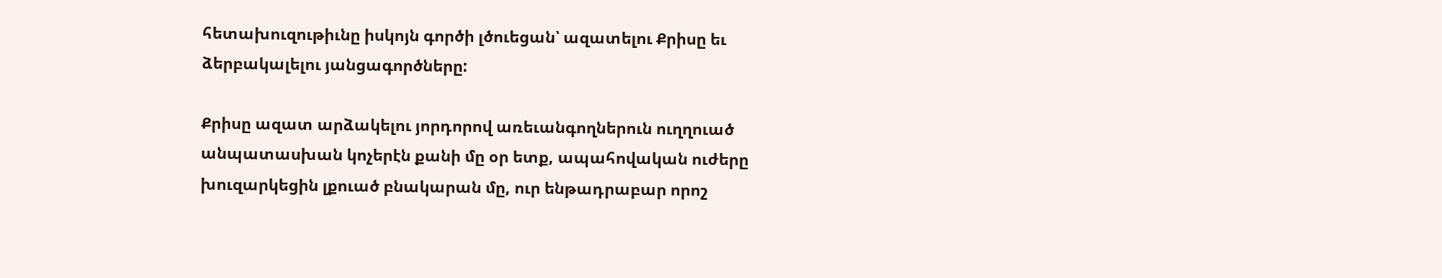հետախուզութիւնը իսկոյն գործի լծուեցան՝ ազատելու Քրիսը եւ ձերբակալելու յանցագործները:

Քրիսը ազատ արձակելու յորդորով առեւանգողներուն ուղղուած անպատասխան կոչերէն քանի մը օր ետք, ապահովական ուժերը խուզարկեցին լքուած բնակարան մը, ուր ենթադրաբար որոշ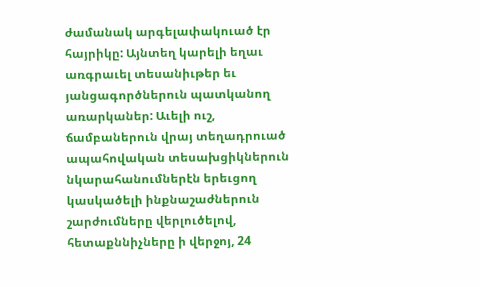ժամանակ արգելափակուած էր հայրիկը: Այնտեղ կարելի եղաւ առգրաւել տեսանիւթեր եւ յանցագործներուն պատկանող առարկաներ: Աւելի ուշ, ճամբաներուն վրայ տեղադրուած ապահովական տեսախցիկներուն նկարահանումներէն երեւցող կասկածելի ինքնաշաժներուն շարժումները վերլուծելով, հետաքննիչները ի վերջոյ, 24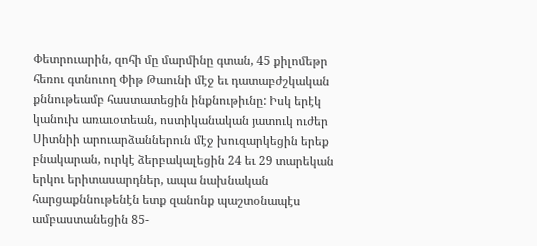Փետրուարին, զոհի մը մարմինը գտան, 45 քիլոմեթր հեռու գտնուող Փիթ Թաունի մէջ եւ դատաբժշկական քննութեամբ հաստատեցին ինքնութիւնը: Իսկ երէկ կանուխ առաւօտեան, ոստիկանական յատուկ ուժեր Սիտնիի արուարձաններուն մէջ խուզարկեցին երեք բնակարան, ուրկէ ձերբակալեցին 24 եւ 29 տարեկան երկու երիտասարդներ, ապա նախնական հարցաքննութենէն ետք զանոնք պաշտօնապէս ամբաստանեցին 85-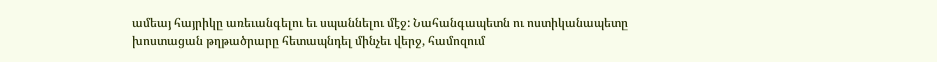ամեայ հայրիկը առեւանգելու եւ սպաննելու մէջ: Նահանգապետն ու ոստիկանապետը խոստացան թղթածրարը հետապնդել մինչեւ վերջ, համոզում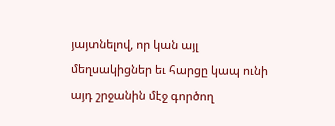յայտնելով, որ կան այլ մեղսակիցներ եւ հարցը կապ ունի այդ շրջանին մէջ գործող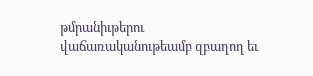թմրանիւթերու վաճառականութեամբ զբաղող եւ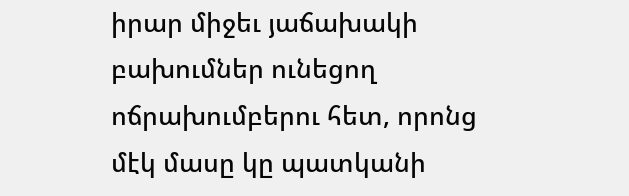իրար միջեւ յաճախակի բախումներ ունեցող ոճրախումբերու հետ, որոնց մէկ մասը կը պատկանի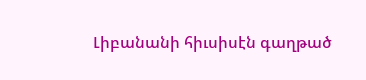Լիբանանի հիւսիսէն գաղթած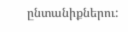ընտանիքներու: